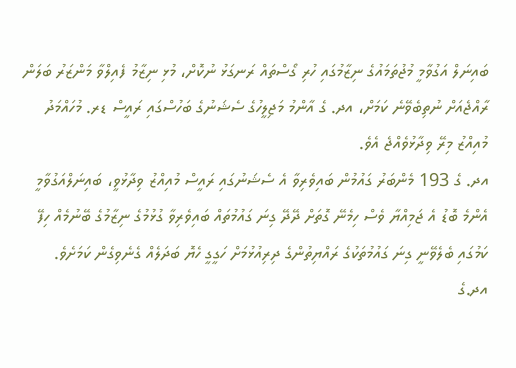ބައިނަލް އަގުވާމީ މުޖުތަމައުގެ ނިޒާމުގައި ހުރި ގޯސްތައް ރަނގަޅު ނުކޮށް، މުޅި ނިޒާމު ފެއިލްވާ މަންޒަރު ބަލަން ރާއްޖެއަށް ނުތިބެވޭނެ ކަމަށް، އދ. ގެ އާންމު މަޖިލީހުގެ ސެޝަނުގެ ބަހުސްގައި ރައީސް ޑރ. މުހައްމަދު މުއިއްޒު މިރޭ ވިދާޅުވެއްޖެ އެވެ.
އދ. ގެ 193 މެންބަރު ގައުމުން ބައިވެރިވާ އެ ސެޝަނުގައި ރައީސް މުއިއްޒު ވިދާޅުވީ، ބައިނަލްއަގުވާމީ އެންމެ ބޮޑު އެ ޖަމިއްޔާ ވެސް ހިމެނޭ ގޮތަށް ދޭދޭ ގިނަ ގައުމުތައް ބައިވެރިވާ ގުޅުމުގެ ނިޒާމުގެ ބޭނުމެއް ހިފޭ ކަމުގައި ބެލެވޭނީ ގިނަ ގައުމުތަކުގެ ރައްޔިތުންގެ ދިރިއުޅުމަށް ހަގީގީ ހެޔޮ ބަދަލެއް ގެނެވިގެން ކަމަށެވެ.
އދ.ގެ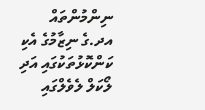ނިންމުންތައް އދ.ގެ ނިޒާމުގެ އެކި ކަންކޮޅުތަކުގައި އަދި ލޯކަލް ލެވެލްގައި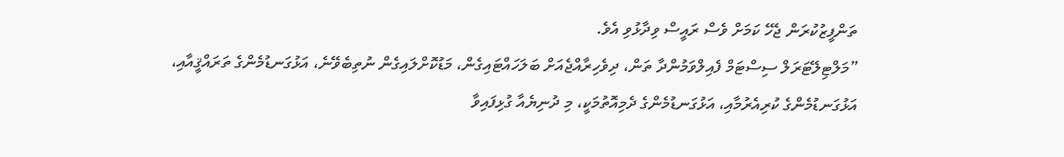ތަންފީޒުކުރަން ޖެހޭ ކަމަށް ވެސް ރައީސް ވިދާޅުވި އެވެ.
”މަލްޓިލޭޓަރަލް ސިސްޓަމް ފެއިލްވަމުންދާ ތަން، ދިވެހިރާއްޖެއަށް ބަލަހައްޓައިގެން، މަޑުކޮށްލައިގެން ނުތިބެވޭނެ، އަޅުގަނޑުމެންގެ ތަރައްޤީއާއި، އަޅުގަނޑުމެންގެ ކުރިއެރުމާއި، އަޅުގަނޑުމެންގެ ދެމިއޮތުމަކީ، މި ދުނިޔެއާ ގުޅިފައިވާ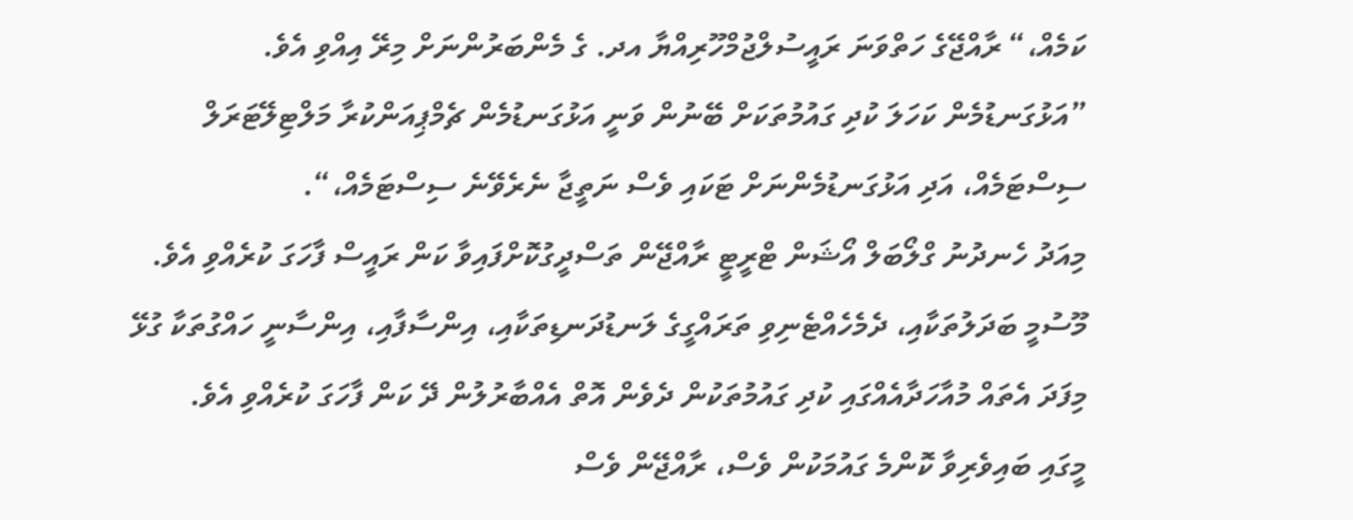ކަމެއް،“ ރާއްޖޭގެ ހަތްވަނަ ރައީސުލްޖުމްހޫރިއްޔާ އދ. ގެ މެންބަރުންނަށް މިރޭ އިއްވި އެވެ.
”އަޅުގަނޑުމެން ކަހަލަ ކުދި ގައުމުތަކަށް ބޭނުން ވަނީ އަޅުގަނޑުމެން ޗެމްޕިއަންކުރާ މަލްޓިލޭޓަރަލް ސިސްޓަމެއް، އަދި އަޅުގަނޑުމެންނަށް ޓަކައި ވެސް ނަތީޖާ ނެރެވޭނެ ސިސްޓަމެއް،“.
މިއަދު ހެނދުނު ގްލޯބަލް އޯޝަން ޓްރީޓީ ރާއްޖޭން ތަސްދީގުކޮށްފައިވާ ކަން ރައީސް ފާހަގަ ކުރެއްވި އެވެ. މޫސުމީ ބަދަލުތަކާއި، ދެމެހެއްޓެނިވި ތަރައްގީގެ ލަނޑުދަނޑިތަކާއި، އިންސާފާއި، އިންސާނީ ހައްގުތަކާ ގުޅޭ މިފަދަ އެތައް މުއާހަދާއެއްގައި ކުދި ގައުމުތަކުން ދެވެން އޮތް އެއްބާރުލުން ދޭ ކަން ފާހަގަ ކުރެއްވި އެވެ.
މީގައި ބައިވެރިވާ ކޮންމެ ގައުމަކުން ވެސް، ރާއްޖޭން ވެސް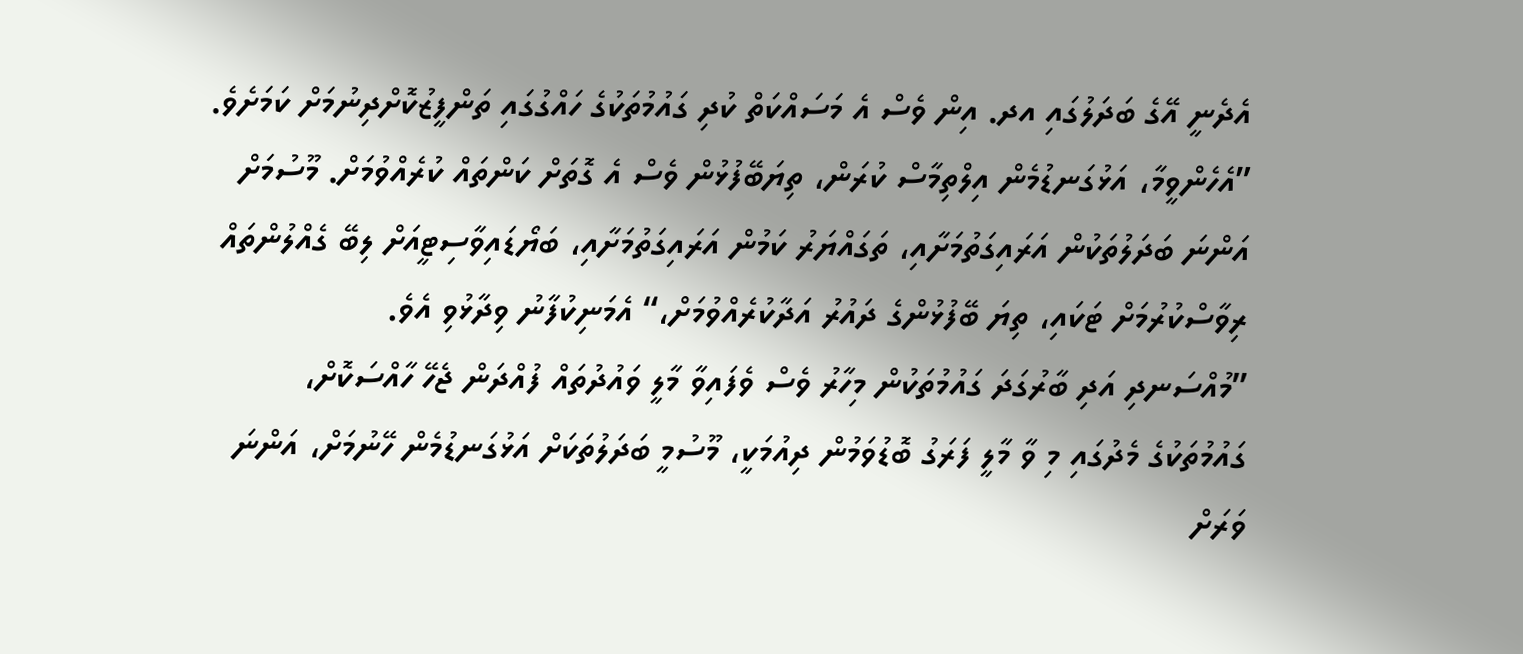އެދެނީ އޭގެ ބަދަލުގައި އދ. އިން ވެސް އެ މަސައްކަތް ކުދި ގައުމުތަކުގެ ހައްގުގައި ތަންފީޒުކޮށްދިނުމަށް ކަމަށެވެ.
”އެހެންވީމާ، އަޅުގަނޑުމެން އިލްތިމާސް ކުރަން، ތިޔަބޭފުޅުން ވެސް އެ ގޮތަށް ކަންތައް ކުރެއްވުމަށް. މޫސުމަށް އަންނަ ބަދަލުތަކުން އަރައިގަތުމަށާއި، ތަގައްޔަރު ކަމުން އަރައިގަތުމަށާއި، ބަޔޯޑައިވާސިޓީއަށް ލިބޭ ގެއްލުންތައް ރިވާސްކުރުމަށް ޓަކައި، ތިޔަ ބޭފުޅުންގެ ދައުރު އަދާކުރެއްވުމަށް،“ އެމަނިކުފާނު ވިދާޅުވި އެވެ.
”މުއްސަނދި އަދި ބާރުގަދަ ގައުމުތަކުން މިހާރު ވެސް ވެފައިވާ މާލީ ވައުދުތައް ފުއްދަން ޖެހޭ ހާއްސަކޮށް، ގައުމުތަކުގެ މެދުގައި މި ވާ މާލީ ފަރަގު ބޮޑުވަމުން ދިއުމަކީ، މޫސުމީ ބަދަލުތަކަށް އަޅުގަނޑުމެން ހޭނުމަށް، އަންނަ ވަރަށް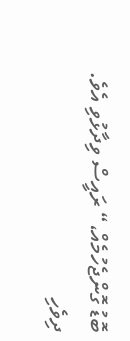ބޮޑު ގޮންޖެހުމެއް،“ ރައީސް ވިދާޅުވި އެވެ.
ދިވެހި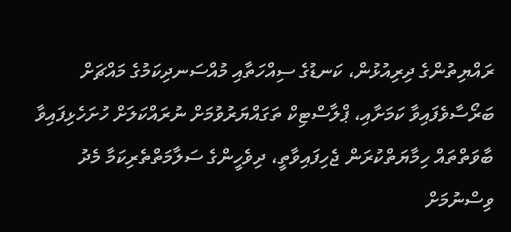ރައްޔިތުންގެ ދިރިއުޅުން، ކަނޑުގެ ސިއްހަތާއި މުއްސަނދިކަމުގެ މައްޗަށް ބަރޯސާވެފައިވާ ކަމަށާއި، ޕްލާސްޓިކް ތަގައްޔަރުވުމަށް ނުރައްކަލަށް ހުށަހެޅިފައިވާ ބާވަތްތައް ހިމާޔަތްކުރަން ޖެހިފައިވާތީ، ދިވެހީންގެ ސަލާމަތްތެރިކަމާ މެދު ވިސްނުމަށް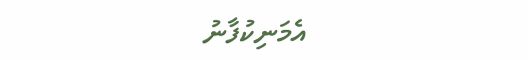އެމަނިކުފާނު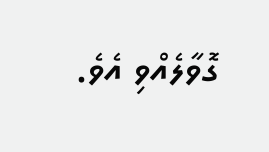ގޮވާލެއްވި އެވެ.